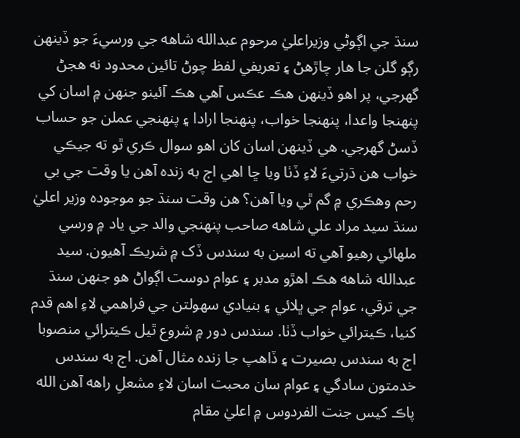سنڌ جي اڳوڻي وزيراعليٰ مرحوم عبدالله شاهه جي ورسيءَ جو ڏينهن رڳو گلن جا هار چاڙهڻ ۽ تعريفي لفظ چوڻ تائين محدود نه هجڻ گهرجي، پر اهو ڏينهن هڪ عڪس آهي هڪ آئينو جنهن ۾ اسان کي پنهنجا واعدا، پنهنجا خواب، پنهنجا ارادا ۽ پنهنجي عملن جو حساب ڏسڻ گهرجي. هي ڏينهن اسان کان اهو سوال ڪري ٿو ته جيڪي خواب هن ڌرتيءَ لاءِ ڏٺا ويا ڇا اهي اڄ به زنده آهن يا وقت جي بي رحم وهڪري ۾ گم ٿي ويا آهن؟ هن وقت سنڌ جو موجوده وزير اعليٰ سنڌ سيد مراد علي شاهه صاحب پنهنجي والد جي ياد ۾ ورسي ملهائي رهيو آهي ته اسين به سندس ڏک ۾ شريڪ آهيون. سيد عبدالله شاهه هڪ اهڙو مدبر ۽ عوام دوست اڳواڻ هو جنهن سنڌ جي ترقي، عوام جي ڀلائي ۽ بنيادي سهولتن جي فراهمي لاءِ اهم قدم کنيا، ڪيترائي خواب ڏٺا. سندس دور ۾ شروع ٿيل ڪيترائي منصوبا اڄ به سندس بصيرت ۽ ڏاهپ جا زنده مثال آهن. اڄ به سندس خدمتون سادگي ۽ عوام سان محبت اسان لاءِ مشعلِ راهه آهن الله پاڪ کيس جنت الفردوس ۾ اعليٰ مقام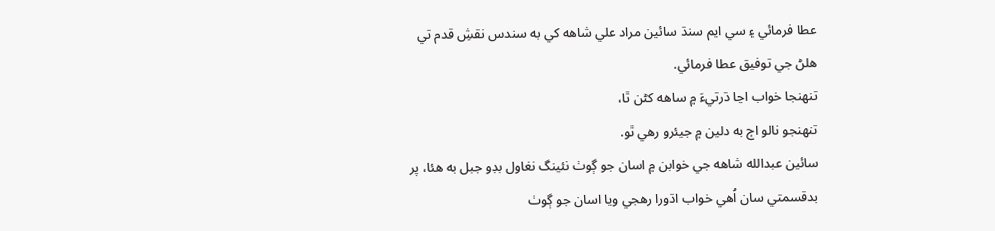عطا فرمائي ۽ سي ايم سنڌ سائين مراد علي شاهه کي به سندس نقشِ قدم تي هلڻ جي توفيق عطا فرمائي.
تنهنجا خواب اڃا ڌرتيءَ ۾ ساهه کڻن ٿا،
تنهنجو نالو اڄ به دلين ۾ جيئرو رهي ٿو.
سائين عبدالله شاهه جي خوابن ۾ اسان جو ڳوٺ نئينگ نغاول بڊو جبل به هئا، پر بدقسمتي سان اُهي خواب اڌورا رهجي ويا اسان جو ڳوٺ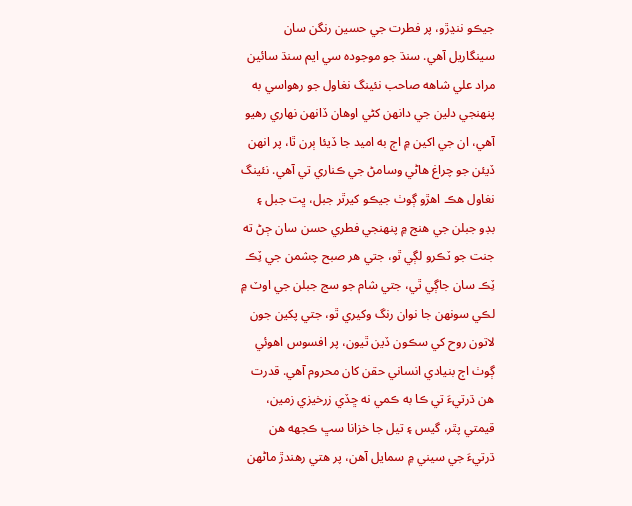جيڪو ننڍڙو، پر فطرت جي حسين رنگن سان سينگاريل آهي. سنڌ جو موجوده سي ايم سنڌ سائين مراد علي شاهه صاحب نئينگ نغاول جو رهواسي به پنهنجي دلين جي دانهن کڻي اوهان ڏانهن نهاري رهيو آهي، ان جي اکين ۾ اڄ به اميد جا ڏيئا ٻرن ٿا، پر انهن ڏيئن جو چراغ هاڻي وسامڻ جي ڪناري تي آهي. نئينگ نغاول هڪ اهڙو ڳوٺ جيڪو کيرٿر جبل، ڀت جبل ۽ بڊو جبلن جي هنج ۾ پنهنجي فطري حسن سان ڄڻ ته جنت جو ٽڪرو لڳي ٿو، جتي هر صبح چشمن جي ٽِڪ ٽِڪ سان جاڳي ٿي، جتي شام جو سج جبلن جي اوٽ ۾ لڪي سونهن جا نوان رنگ وکيري ٿو، جتي پکين جون لاتون روح کي سڪون ڏين ٿيون، پر افسوس اهوئي ڳوٺ اڄ بنيادي انساني حقن کان محروم آهي. قدرت هن ڌرتيءَ تي ڪا به ڪمي نه ڇڏي زرخيزي زمين، قيمتي پٿر، گيس ۽ تيل جا خزانا سڀ ڪجهه هن ڌرتيءَ جي سيني ۾ سمايل آهن، پر هتي رهندڙ ماڻهن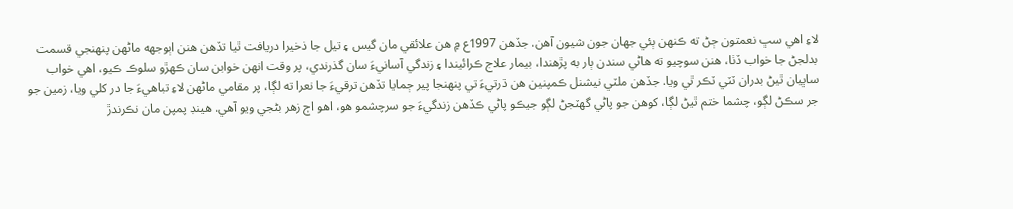لاءِ اهي سڀ نعمتون ڄڻ ته ڪنهن ٻئي جهان جون شيون آهن. جڏهن 1997ع ۾ هن علائقي مان گيس ۽ تيل جا ذخيرا دريافت ٿيا تڏهن هنن اٻوجهه ماڻهن پنهنجي قسمت بدلجڻ جا خواب ڏٺا، هنن سوچيو ته هاڻي سندن ٻار به پڙهندا، بيمار علاج ڪرائيندا ۽ زندگي آسانيءَ سان گذرندي، پر وقت انهن خوابن سان ڪهڙو سلوڪ ڪيو، اهي خواب ساڀيان ٿيڻ بدران ٽٽي ٽڪر ٿي ويا. جڏهن ملٽي نيشنل ڪمپنين هن ڌرتيءَ تي پنهنجا پير ڄمايا تڏهن ترقيءَ جا نعرا ته لڳا، پر مقامي ماڻهن لاءِ تباهيءَ جا در کلي ويا، زمين جو جر سڪڻ لڳو، چشما ختم ٿيڻ لڳا، کوهن جو پاڻي گهٽجڻ لڳو جيڪو پاڻي ڪڏهن زندگيءَ جو سرچشمو هو، اهو اڄ زهر بڻجي ويو آهي. هينڊ پمپن مان نڪرندڙ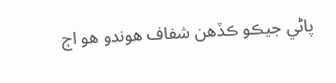پاڻي جيڪو ڪڏهن شفاف هوندو هو اڄ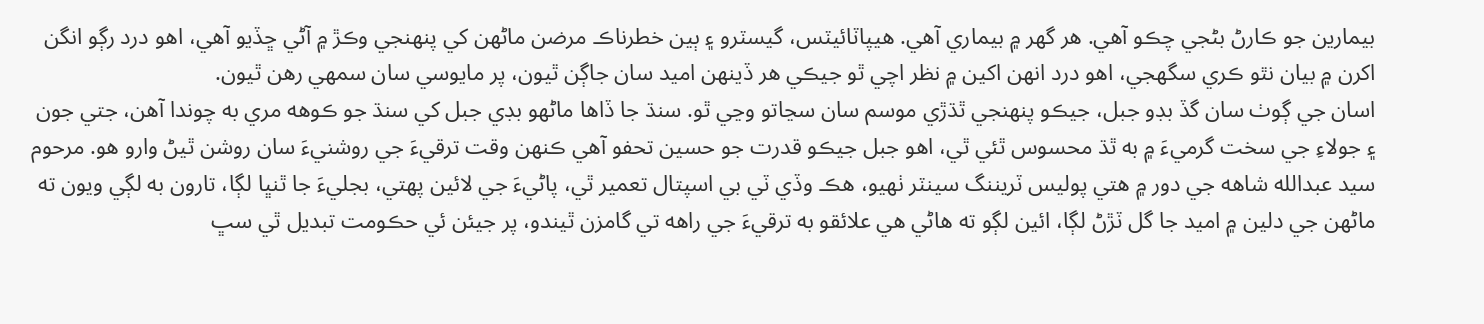بيمارين جو ڪارڻ بڻجي چڪو آهي. هر گهر ۾ بيماري آهي. هيپاٽائيٽس، گيسٽرو ۽ ٻين خطرناڪ مرضن ماڻهن کي پنهنجي وڪڙ ۾ آڻي ڇڏيو آهي، اهو درد رڳو انگن اکرن ۾ بيان نٿو ڪري سگهجي، اهو درد انهن اکين ۾ نظر اچي ٿو جيڪي هر ڏينهن اميد سان جاڳن ٿيون، پر مايوسي سان سمهي رهن ٿيون.
اسان جي ڳوٺ سان گڏ بڊو جبل، جيڪو پنهنجي ٿڌڙي موسم سان سڃاتو وڃي ٿو. سنڌ جا ڏاها ماڻهو بڊي جبل کي سنڌ جو ڪوهه مري به چوندا آھن، جتي جون ۽ جولاءِ جي سخت گرميءَ ۾ به ٿڌ محسوس ٿئي ٿي، اهو جبل جيڪو قدرت جو حسين تحفو آهي ڪنهن وقت ترقيءَ جي روشنيءَ سان روشن ٿيڻ وارو هو. مرحوم سيد عبدالله شاهه جي دور ۾ هتي پوليس ٽريننگ سينٽر ٺهيو، هڪ وڏي ٽي بي اسپتال تعمير ٿي، پاڻيءَ جي لائين پهتي، بجليءَ جا ٿنڀا لڳا، تارون به لڳي ويون ته ماڻهن جي دلين ۾ اميد جا گل ٽڙڻ لڳا، ائين لڳو ته هاڻي هي علائقو به ترقيءَ جي راهه تي گامزن ٿيندو، پر جيئن ئي حڪومت تبديل ٿي سڀ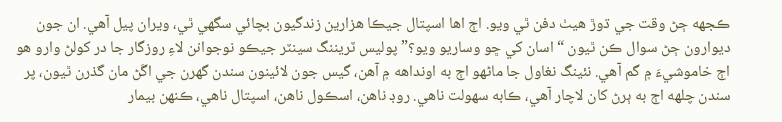ڪجهه ڄڻ وقت جي ڌوڙ هيٺ دفن ٿي ويو. اڄ اها اسپتال جيڪا هزارين زندگيون بچائي سگهي ٿي، ويران پيل آهي. ان جون ديوارون ڄڻ سوال ڪن ٿيون “اسان کي ڇو وساريو ويو؟” پوليس ٽريننگ سينٽر جيڪو نوجوانن لاءِ روزگار جا در کولڻ وارو هو اڄ خاموشيءَ ۾ گم آهي. نئينگ نغاول جا ماڻهو اڄ به اونداهه ۾ آهن، گيس جون لائينون سندن گهرن جي اڱڻ مان گذرن ٿيون، پر سندن چلهه اڄ به ٻرڻ کان لاچار آهي، ڪابه سهولت ناهي. روڊ ناهن، اسڪول ناهن، اسپتال ناهي، ڪنهن بيمار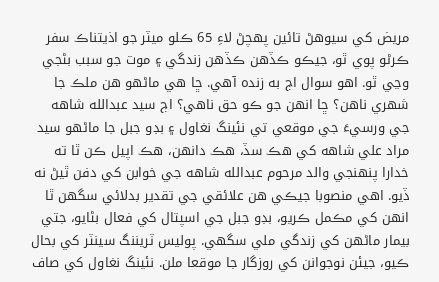مريض کي سيوهڻ تائين پهچڻ لاءِ 65 ڪلو ميٽر جو اذيتناڪ سفر ڪرڻو پوي ٿو، جيڪو ڪڏهن ڪڏهن زندگي ۽ موت جو سبب بڻجي وڃي ٿو. اهو سوال اڄ به زنده آهي. ڇا هي ماڻهو هن ملڪ جا شهري ناهن؟ ڇا انهن جو ڪو حق ناهي؟ اڄ سيد عبدالله شاهه جي ورسيءَ جي موقعي تي نئينگ نغاول ۽ بڊو جبل جا ماڻهو سيد مراد علي شاهه کي هڪ سڏ، هڪ دانهن، هڪ اپيل ڪن ٿا ته خدارا پنهنجي والد مرحوم عبدالله شاهه جي خوابن کي دفن ٿيڻ نه ڏيو. اهي منصوبا جيڪي هن علائقي جي تقدير بدلائي سگهن ٿا انهن کي مڪمل ڪريو، بڊو جبل جي اسپتال کي فعال بڻايو، جتي بيمار ماڻهن کي زندگي ملي سگهي. پوليس ٽريننگ سينٽر کي بحال ڪيو، جيئن نوجوانن کي روزگار جا موقعا ملن. نئينگ نغاول کي صاف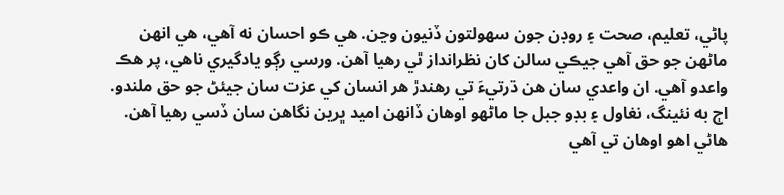پاڻي، تعليم، صحت ۽ روڊن جون سهولتون ڏنيون وڃن. هي ڪو احسان نه آهي، هي انهن ماڻهن جو حق آهي جيڪي سالن کان نظرانداز ٿي رهيا آهن. ورسي رڳو يادگيري ناهي، پر هڪ واعدو آهي. ان واعدي سان هن ڌرتيءَ تي رهندڙ هر انسان کي عزت سان جيئڻ جو حق ملندو. اڄ به نئينگ، نغاول ۽ بڊو جبل جا ماڻهو اوهان ڏانهن اميد ڀرين نگاهن سان ڏسي رهيا آهن. هاڻي اهو اوهان تي آهي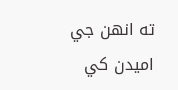ته انهن جي اميدن کي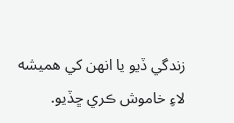زندگي ڏيو يا انهن کي هميشه لاءِ خاموش ڪري ڇڏيو.